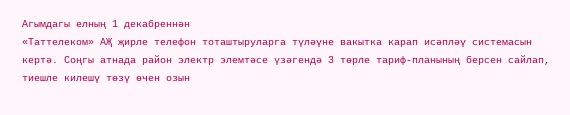Агымдагы елның 1 декабреннән
«Таттелеком» АҖ җирле телефон тоташтыруларга түләүне вакытка карап исәпләү системасын кертә. Соңгы атнада район электр элемтәсе үзәгендә 3 төрле тариф-планының берсен сайлап, тиешле килешү төзү өчен озын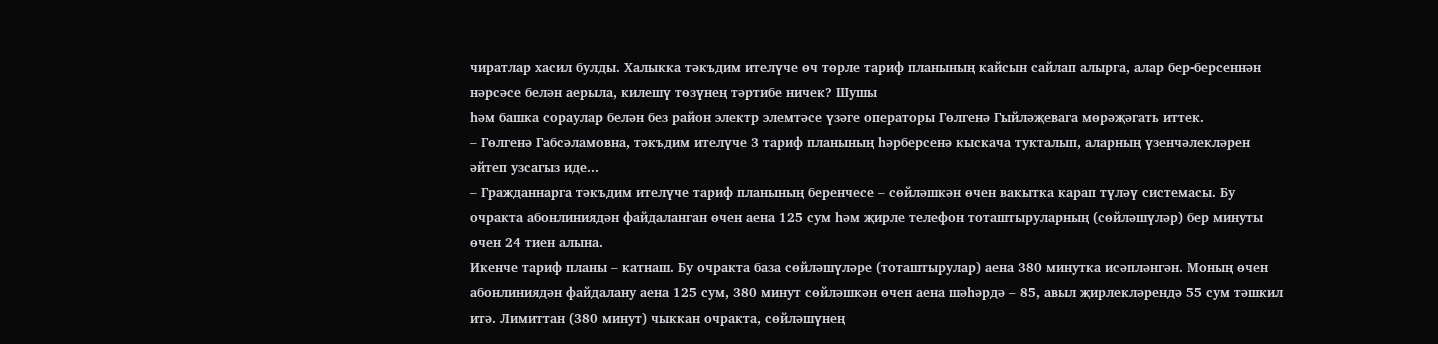чиратлар хасил булды. Халыкка тәкъдим ителүче өч төрле тариф планының кайсын сайлап алырга, алар бер-берсеннән нәрсәсе белән аерыла, килешү төзүнең тәртибе ничек? Шушы
һәм башка сораулар белән без район электр элемтәсе үзәге операторы Гөлгенә Гыйләҗевага мөрәҗәгать иттек.
– Гөлгенә Габсәламовна, тәкъдим ителүче 3 тариф планының һәрберсенә кыскача тукталып, аларның үзенчәлекләрен әйтеп узсагыз иде...
– Гражданнарга тәкъдим ителүче тариф планының беренчесе – сөйләшкән өчен вакытка карап түләү системасы. Бу очракта абонлиниядән файдаланган өчен аена 125 сум һәм җирле телефон тоташтыруларның (сөйләшүләр) бер минуты өчен 24 тиен алына.
Икенче тариф планы – катнаш. Бу очракта база сөйләшүләре (тоташтырулар) аена 380 минутка исәпләнгән. Моның өчен абонлиниядән файдалану аена 125 сум, 380 минут сөйләшкән өчен аена шәһәрдә – 85, авыл җирлекләрендә 55 сум тәшкил итә. Лимиттан (380 минут) чыккан очракта, сөйләшүнең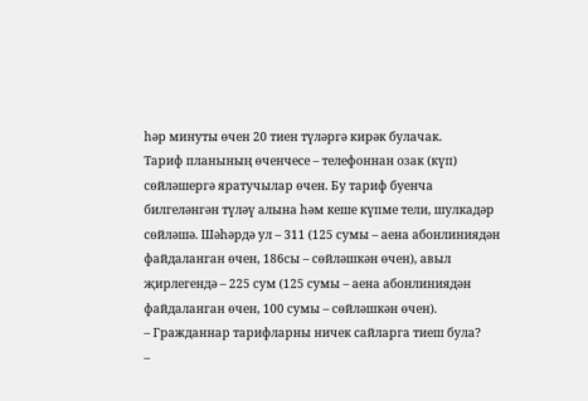һәр минуты өчен 20 тиен түләргә кирәк булачак.
Тариф планының өченчесе – телефоннан озак (күп) сөйләшергә яратучылар өчен. Бу тариф буенча билгеләнгән түләү алына һәм кеше күпме тели, шулкадәр сөйләшә. Шәһәрдә ул – 311 (125 сумы – аена абонлиниядән файдаланган өчен, 186сы – сөйләшкән өчен), авыл җирлегендә – 225 сум (125 сумы – аена абонлиниядән файдаланган өчен, 100 сумы – сөйләшкән өчен).
– Гражданнар тарифларны ничек сайларга тиеш була?
–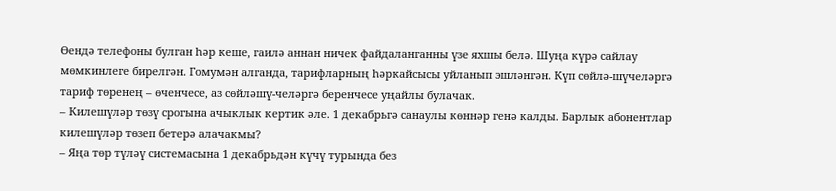Өендә телефоны булган һәр кеше, гаилә аннан ничек файдаланганны үзе яхшы белә. Шуңа күрә сайлау мөмкинлеге бирелгән. Гомумән алганда, тарифларның һәркайсысы уйланып эшләнгән. Күп сөйлә-шүчеләргә тариф төренең – өченчесе, аз сөйләшү-челәргә беренчесе уңайлы булачак.
– Килешүләр төзү срогына ачыклык кертик әле. 1 декабрьгә санаулы көннәр генә калды. Барлык абонентлар килешүләр төзеп бетерә алачакмы?
– Яңа төр түләү системасына 1 декабрьдән күчү турында без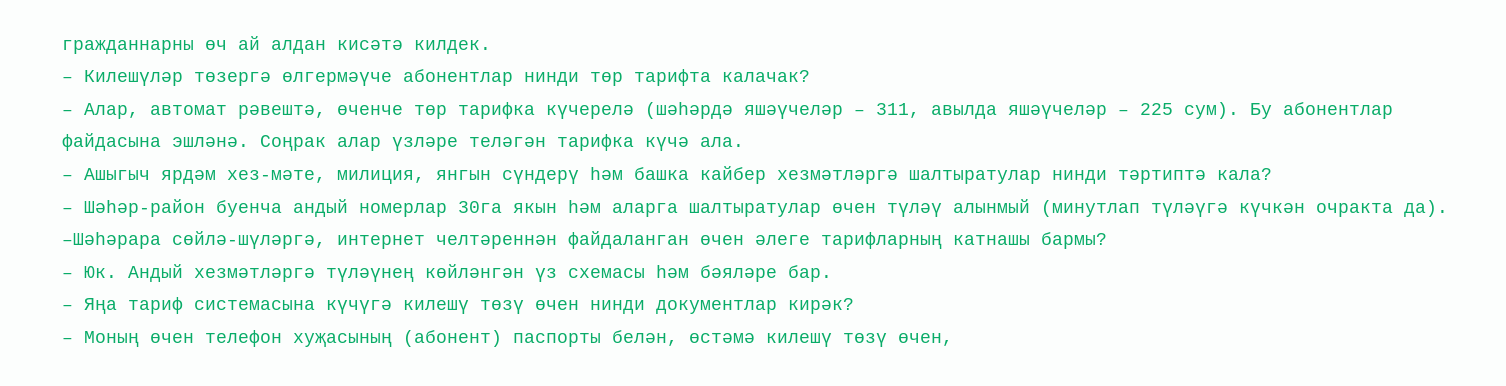гражданнарны өч ай алдан кисәтә килдек.
– Килешүләр төзергә өлгермәүче абонентлар нинди төр тарифта калачак?
– Алар, автомат рәвештә, өченче төр тарифка күчерелә (шәһәрдә яшәүчеләр – 311, авылда яшәүчеләр – 225 сум). Бу абонентлар файдасына эшләнә. Соңрак алар үзләре теләгән тарифка күчә ала.
– Ашыгыч ярдәм хез-мәте, милиция, янгын сүндерү һәм башка кайбер хезмәтләргә шалтыратулар нинди тәртиптә кала?
– Шәһәр-район буенча андый номерлар 30га якын һәм аларга шалтыратулар өчен түләү алынмый (минутлап түләүгә күчкән очракта да).
–Шәһәрара сөйлә-шүләргә, интернет челтәреннән файдаланган өчен әлеге тарифларның катнашы бармы?
– Юк. Андый хезмәтләргә түләүнең көйләнгән үз схемасы һәм бәяләре бар.
– Яңа тариф системасына күчүгә килешү төзү өчен нинди документлар кирәк?
– Моның өчен телефон хуҗасының (абонент) паспорты белән, өстәмә килешү төзү өчен,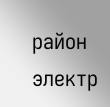район электр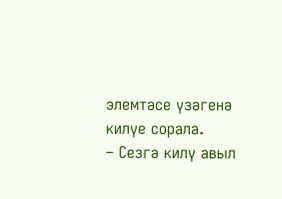элемтәсе үзәгенә килүе сорала.
– Сезгә килү авыл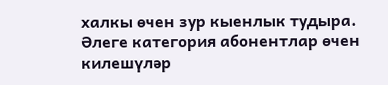халкы өчен зур кыенлык тудыра. Әлеге категория абонентлар өчен килешүләр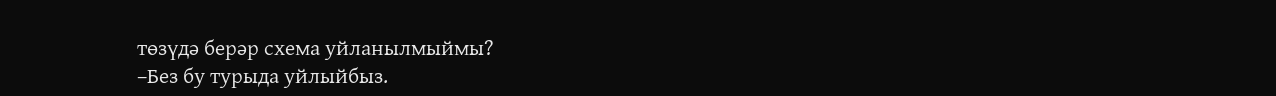төзүдә берәр схема уйланылмыймы?
–Без бу турыда уйлыйбыз.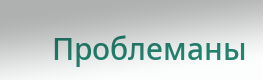Проблеманы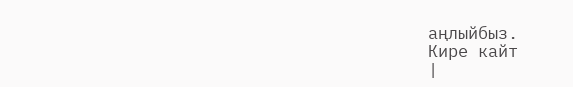аңлыйбыз.
Кире кайт
|